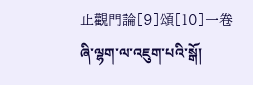止觀門論[9]頌[10]一卷 ཞི་ལྷག་ལ་འཇུག་པའི་སྒོ།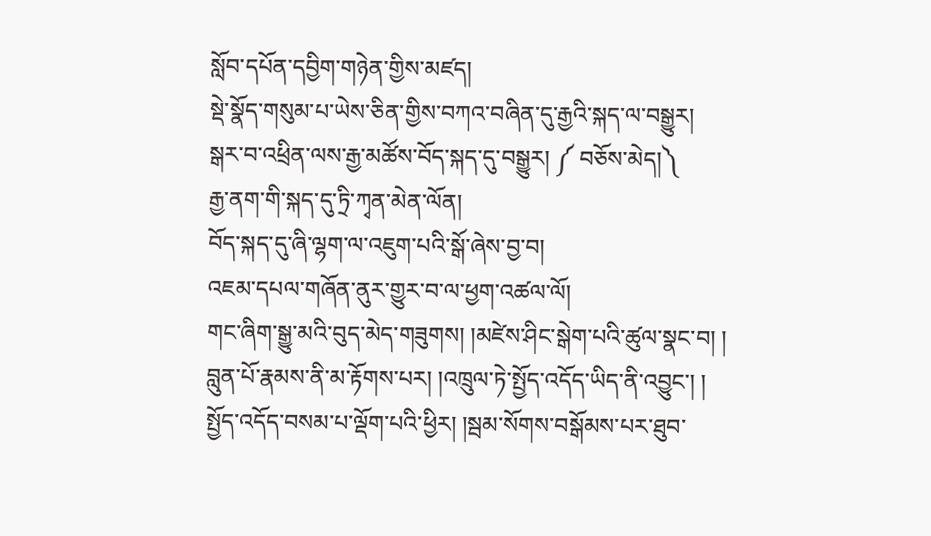སློབ་དཔོན་དབྱིག་གཉེན་གྱིས་མཛད།
སྡེ་སྣོད་གསུམ་པ་ཡེས་ཅིན་གྱིས་བཀའ་བཞིན་དུ་རྒྱའི་སྐད་ལ་བསྒྱུར།
སྒར་བ་འཕྲིན་ལས་རྒྱ་མཚོས་བོད་སྐད་དུ་བསྒྱུར། ༼ བཅོས་མེད།༽
རྒྱ་ནག་གི་སྐད་དུ་ཏྲི་ཀྭན་མེན་ལོན།
བོད་སྐད་དུ་ཞི་ལྷག་ལ་འཇུག་པའི་སྒོ་ཞེས་བྱ་བ།
འཇམ་དཔལ་གཞོན་ནུར་གྱུར་བ་ལ་ཕྱག་འཚལ་ལོ།
གང་ཞིག་སྒྱུ་མའི་བུད་མེད་གཟུགས། །མཛེས་ཤིང་སྒེག་པའི་ཚུལ་སྣང་བ། །
བླུན་པོ་རྣམས་ནི་མ་རྟོགས་པར། །འཁྲུལ་ཏེ་སྤྱོད་འདོད་ཡིད་ནི་འབྱུང་། །
སྤྱོད་འདོད་བསམ་པ་ལྡོག་པའི་ཕྱིར། །སྦམ་སོགས་བསྒོམས་པར་ཐུབ་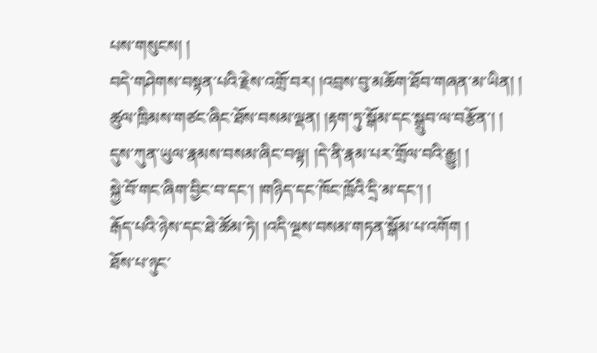པས་གསུངས། །
བདེ་གཤེགས་བསྟན་པའི་རྗེས་འགྲོ་བར། །འབྲས་བུ་མཆོག་ཐོབ་གཞན་མ་ཡིན། །
ཚུལ་ཁྲིམས་གཙང་ཞིང་ཐོས་བསམ་ལྡན། །རྟག་ཏུ་སྒོམ་དང་སྒྲུབ་ལ་བརྩོན་། །
དུས་ཀུན་ཡུལ་རྣམས་བསམ་ཞིང་བལྟ། །དེ་ནི་རྣམ་པར་གྲོལ་བའི་རྒྱུ། །
སྐྱེ་བོ་གང་ཞིག་བྱིང་བ་དང་། །གཉིད་དང་ཁོང་ཁྲོའི་དྲི་མ་དང་། །
རྒོད་པའི་ཉེས་དང་ཐེ་ཚོམ་ཏེ། །འདི་ལྔས་བསམ་གཏན་སྒོམ་པ་འགོག །
ཐོས་པ་ཉུང་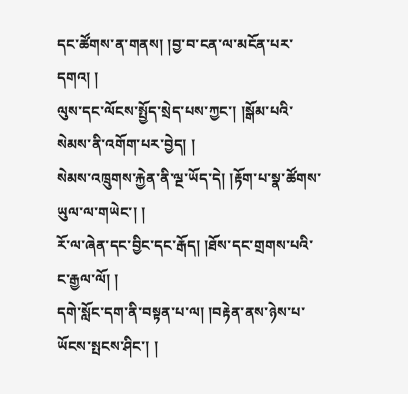དང་ཚོགས་ན་གནས། །བྱ་བ་ངན་ལ་མངོན་པར་དགའ། །
ལུས་དང་ལོངས་སྤྱོད་སྲེད་པས་ཀྱང་། །སྒོམ་པའི་སེམས་ནི་འགོག་པར་བྱེད། །
སེམས་འཁྲུགས་རྐྱེན་ནི་ལྔ་ཡོད་དེ། །རྟོག་པ་སྣ་ཚོགས་ཡུལ་ལ་གཡེང་། །
རོ་ལ་ཞེན་དང་བྱིང་དང་རྒོད། །ཐོས་དང་གྲགས་པའི་ང་རྒྱལ་ལོ། །
དགེ་སློང་དག་ནི་བསྟན་པ་ལ། །བརྟེན་ནས་ཉེས་པ་ཡོངས་སྤངས་ཤིང་། །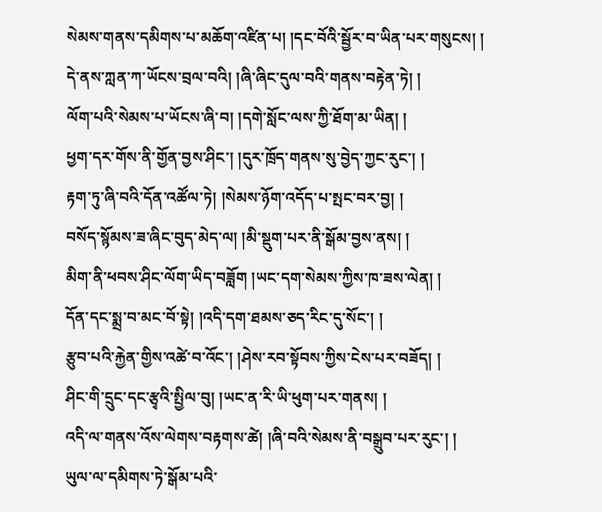སེམས་གནས་དམིགས་པ་མཆོག་འཛིན་པ། །དང་བོའི་སྦྱོར་བ་ཡིན་པར་གསུངས། །
དེ་ནས་ཀླན་ཀ་ཡོངས་བྲལ་བའི། །ཞི་ཞིང་དུལ་བའི་གནས་བརྟེན་ཏེ། །
ལོག་པའི་སེམས་པ་ཡོངས་ཞི་བ། །དགེ་སློང་ལས་ཀྱི་ཐོག་མ་ཡིན། །
ཕྱག་དར་གོས་ནི་གྱོན་བྱས་ཤིང་། །དུར་ཁྲོད་གནས་སུ་བྱེད་ཀྱང་རུང་། །
རྟག་ཏུ་ཞི་བའི་དོན་འཚོལ་ཏེ། །སེམས་ཉོག་འདོད་པ་སྤང་བར་བྱ། །
བསོད་སྙོམས་ཟ་ཞིང་བུད་མེད་ལ། །མི་སྡུག་པར་ནི་སྒོམ་བྱས་ནས། །
མིག་ནི་ཕབས་ཤིང་ལོག་ཡིད་བཟློག །ཡང་དག་སེམས་ཀྱིས་ཁ་ཟས་ལེན། །
དོན་དང་སྨྲ་བ་མང་བོ་སྟེ། །འདི་དག་ཐམས་ཅད་རིང་དུ་སོང་། །
རྩུབ་པའི་རྐྱེན་གྱིས་འཚེ་བ་འོང་། །ཤེས་རབ་སྟོབས་ཀྱིས་ངེས་པར་བཟོད། །
ཤིང་གི་དྲུང་དང་རྩྭའི་སྤྱིལ་བུ། །ཡང་ན་རི་ཡི་ཕུག་པར་གནས། །
འདི་ལ་གནས་འོས་ལེགས་བརྟགས་ཚེ། །ཞི་བའི་སེམས་ནི་བསྒྲུབ་པར་རུང་། །
ཡུལ་ལ་དམིགས་ཏེ་སྒོམ་པའི་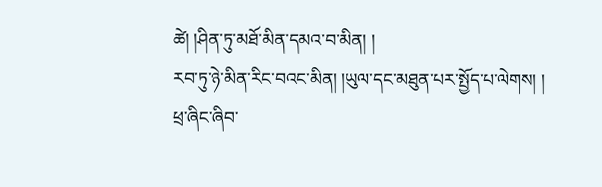ཚེ། །ཤིན་ཏུ་མཐོ་མིན་དམའ་བ་མིན། །
རབ་ཏུ་ཉེ་མིན་རིང་བའང་མིན། །ཡུལ་དང་མཐུན་པར་སྤྱོད་པ་ལེགས། །
ཕྲ་ཞིང་ཞིབ་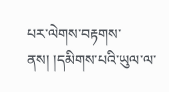པར་ལེགས་བརྟགས་ནས། །དམིགས་པའི་ཡུལ་ལ་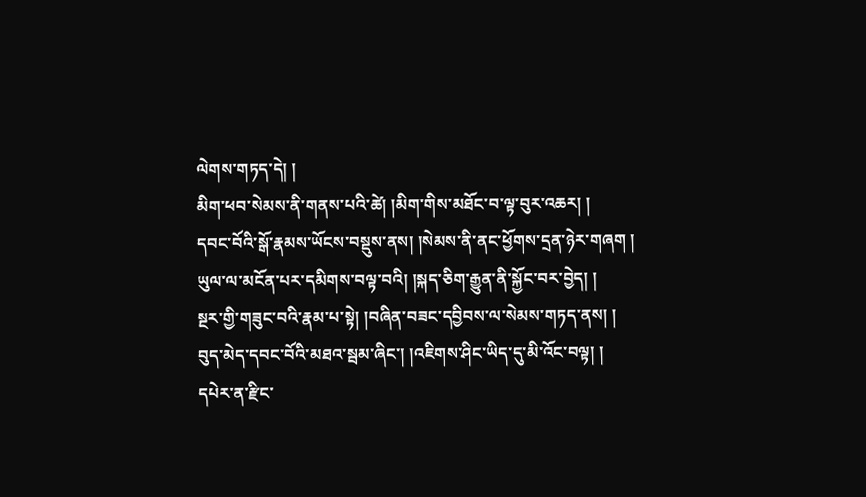ལེགས་གཏད་དེ། །
མིག་ཕབ་སེམས་ནི་གནས་པའི་ཚེ། །མིག་གིས་མཐོང་བ་ལྟ་བུར་འཆར། །
དབང་བོའི་སྒོ་རྣམས་ཡོངས་བསྡུས་ནས། །སེམས་ནི་ནང་ཕྱོགས་དྲན་ཉེར་གཞག །
ཡུལ་ལ་མངོན་པར་དམིགས་བལྟ་བའི། །སྐད་ཅིག་རྒྱུན་ནི་སྐྱོང་བར་བྱེད། །
སྔར་གྱི་གཟུང་བའི་རྣམ་པ་སྟེ། །བཞིན་བཟང་དབྱིབས་ལ་སེམས་གཏད་ནས། །
བུད་མེད་དབང་བོའི་མཐའ་སྦམ་ཞིང་། །འཇིགས་ཤིང་ཡིད་དུ་མི་འོང་བལྟ། །
དཔེར་ན་རྫིང་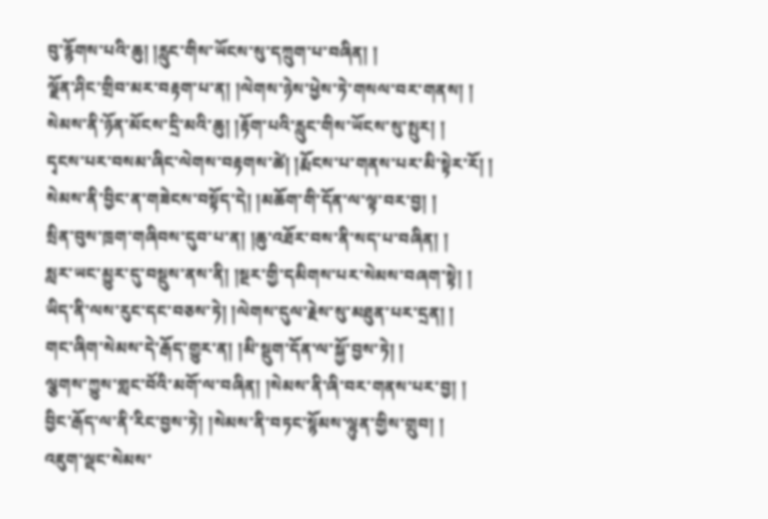བུ་རྙོགས་པའི་ཆུ། །རླུང་གིས་ཡོངས་སུ་དཀྲུག་པ་བཞིན། །
ལྗོན་ཤིང་གྲིབ་མར་བརྟག་པ་ན། །ལེགས་ཉེས་ཕྱེས་ཏེ་གསལ་བར་གནས། །
སེམས་ནི་ཉོན་མོངས་དྲི་མའི་ཆུ། །རྟོག་པའི་རླུང་གིས་ཡོངས་སུ་སྤུར། །
དྭངས་པར་བསམ་ཞིང་ལེགས་བརྟགས་ཚེ། །རྨོངས་པ་གནས་པར་མི་སྟེར་རོ། །
སེམས་ནི་བྱིང་ན་གཟེངས་བསྟོད་དེ། །མཆོག་གི་དོན་ལ་ལྟ་བར་བྱ། །
སྲིན་བུས་ཁྲག་གཞིབས་དུབ་པ་ན། །ཆུ་འཐོར་བས་ནི་སད་པ་བཞིན། །
སླར་ཡང་མྱུར་དུ་བསྡུས་ནས་ནི། །སྔར་གྱི་དམིགས་པར་སེམས་བཞག་སྟེ། །
ཡིད་ནི་ལས་རུང་དང་བཅས་ཏེ། །ལེགས་དུལ་རྗེས་སུ་མཐུན་པར་དྲན། །
གང་ཞིག་སེམས་དེ་རྒོད་གྱུར་ན། །མི་སྡུག་དོན་ལ་སྐྱོ་བྱས་ཏེ། །
ལྕགས་ཀྱུས་གླང་བོའི་མགོ་ལ་བཞིན། །སེམས་ནི་ཞི་བར་གནས་པར་བྱ། །
བྱིང་རྒོད་ལ་ནི་རིང་བྱས་ཏེ། །སེམས་ནི་བཏང་སྙོམས་ལྷུན་གྱིས་གྲུབ། །
འཇུག་ལྡང་སེམས་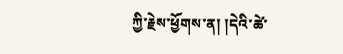ཀྱི་རྗེས་ཕྱོགས་ན། །དེའི་ཚེ་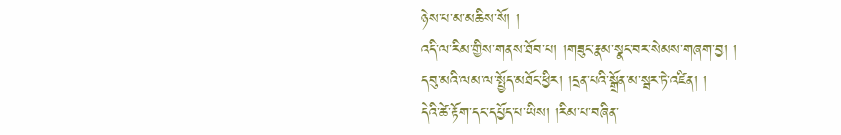ཉེས་པ་མ་མཆིས་སོ། །
འདི་ལ་རིམ་གྱིས་གནས་ཐོབ་པ། །གཟུང་རྣམ་སྣང་བར་སེམས་གཞག་བྱ། །
དབུ་མའི་ལམ་ལ་སྤྱོད་མཐོང་ཕྱིར། །དྲན་པའི་སྒྲོན་མ་སྦར་ཏེ་འཛིན། །
དེའི་ཚེ་རྟོག་དང་དཔྱོད་པ་ཡིས། །རིམ་པ་བཞིན་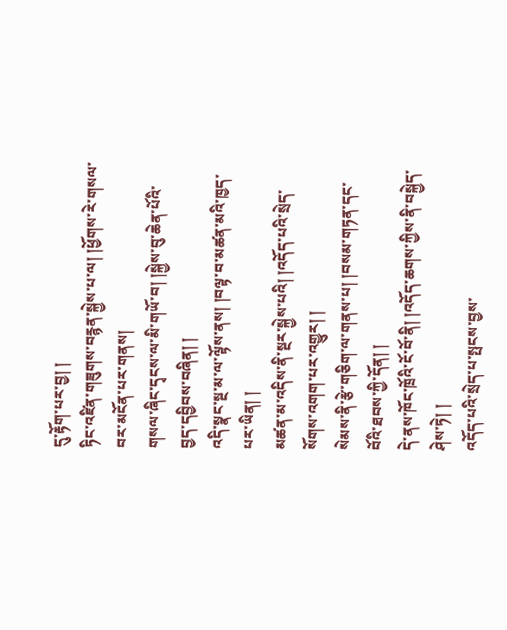དུ་རྟོག་པར་བྱ། །
ཏིང་འཛིན་གཟུགས་བརྙན་སྐྱེས་པ་ལ། །ཕྱོགས་རེ་གསལ་བར་མངོན་པར་གནས།
གསལ་ཞིང་དྭངས་ལ་མི་གཡོ་བ། །སྐྱེས་བུ་ཆེན་པོའི་བྱད་དབྱིབས་བཞིན། །
འདི་སྣང་སྔ་མ་ལ་ལྟོས་ནས། །བལྟ་བ་མཚན་མའི་ཁྱད་པར་ཡིན། །
མཚན་མ་འདིས་ནི་སྔར་སྐྱེས་པའི། །འདོད་པའི་སྲེད་སོགས་འགག་པར་འགྱུར། །
སེམས་ནི་རྩེ་གཅིག་ལ་གནས་པ། །བསམ་གཏན་དང་བོའི་ཐབས་ཀྱི་དོན། །
དེ་ནས་ཁོང་ཁྲོའི་ངོ་བོ་ནི། །འདོད་ཆགས་ཀྱིས་ནི་བསྐྱེད་ཤེས་ཏེ། །
འདོད་པའི་སྲེད་པ་སྤངས་བྱས་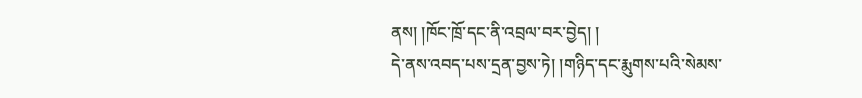ནས། །ཁོང་ཁྲོ་དང་ནི་འབྲལ་བར་བྱེད། །
དེ་ནས་འབད་པས་དྲན་བྱས་ཏེ། །གཉིད་དང་རྨུགས་པའི་སེམས་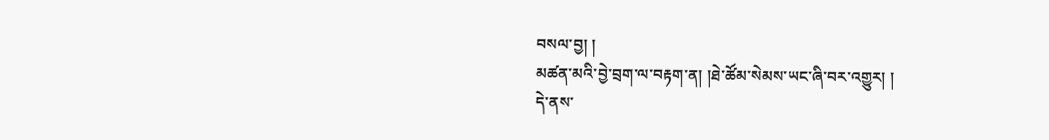བསལ་བྱ། །
མཚན་མའི་བྱེ་བྲག་ལ་བརྟག་ན། །ཐེ་ཚོམ་སེམས་ཡང་ཞི་བར་འགྱུར། །
དེ་ནས་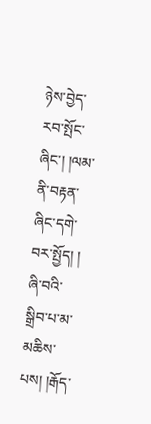ཉེས་བྱེད་རབ་སྤོང་ཞིང་། །ལམ་ནི་བརྟན་ཞིང་དགེ་བར་སྤྱོད། །
ཞི་བའི་སྒྲིབ་པ་མ་མཆིས་པས། །རྒོད་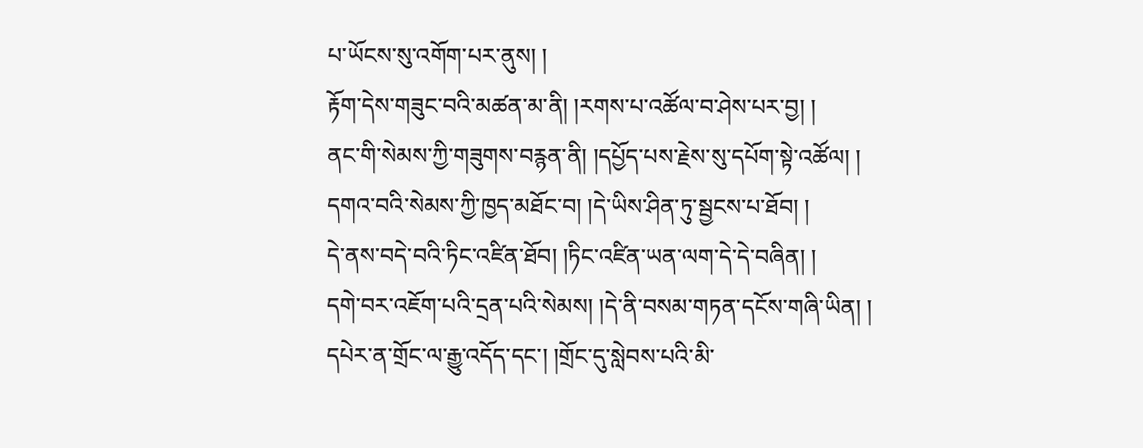པ་ཡོངས་སུ་འགོག་པར་ནུས། །
རྟོག་དེས་གཟུང་བའི་མཚན་མ་ནི། །རགས་པ་འཚོལ་བ་ཤེས་པར་བྱ། །
ནང་གི་སེམས་ཀྱི་གཟུགས་བརྙན་ནི། །དཔྱོད་པས་རྗེས་སུ་དཔོག་སྟེ་འཚོལ། །
དགའ་བའི་སེམས་ཀྱི་ཁྱད་མཐོང་བ། །དེ་ཡིས་ཤིན་ཏུ་སྦྱངས་པ་ཐོབ། །
དེ་ནས་བདེ་བའི་ཏིང་འཛིན་ཐོབ། །ཏིང་འཛིན་ཡན་ལག་དེ་དེ་བཞིན། །
དགེ་བར་འཇོག་པའི་དྲན་པའི་སེམས། །དེ་ནི་བསམ་གཏན་དངོས་གཞི་ཡིན། །
དཔེར་ན་གྲོང་ལ་རྒྱུ་འདོད་དང་། །གྲོང་དུ་སླེབས་པའི་མི་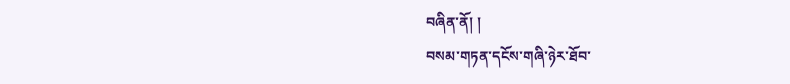བཞིན་ནོ། །
བསམ་གཏན་དངོས་གཞི་ཉེར་ཐོབ་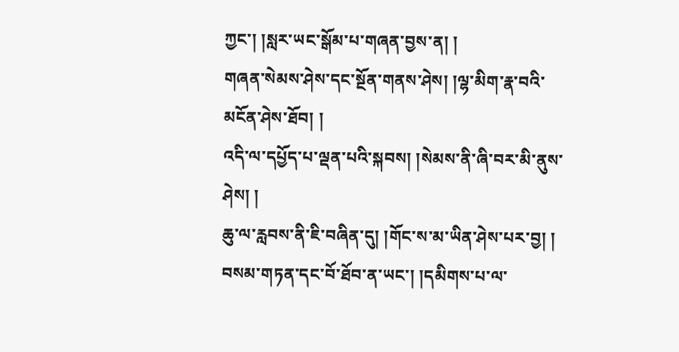ཀྱང་། །སླར་ཡང་སྒོམ་པ་གཞན་བྱས་ན། །
གཞན་སེམས་ཤེས་དང་སྔོན་གནས་ཤེས། །ལྷ་མིག་རྣ་བའི་མངོན་ཤེས་ཐོབ། །
འདི་ལ་དཔྱོད་པ་ལྡན་པའི་སྐབས། །སེམས་ནི་ཞི་བར་མི་ནུས་ཤེས། །
ཆུ་ལ་རླབས་ནི་ཇི་བཞིན་དུ། །གོང་ས་མ་ཡིན་ཤེས་པར་བྱ། །
བསམ་གཏན་དང་བོ་ཐོབ་ན་ཡང་། །དམིགས་པ་ལ་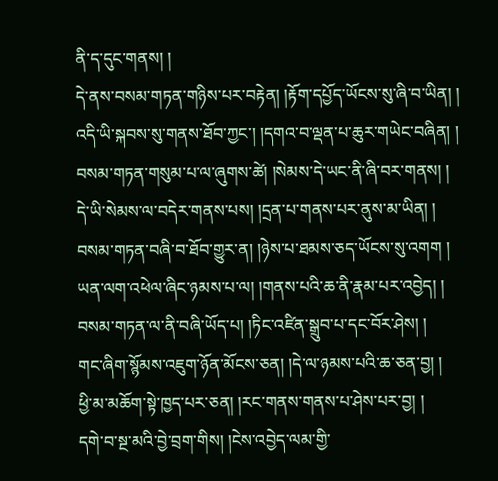ནི་ད་དུང་གནས། །
དེ་ནས་བསམ་གཏན་གཉིས་པར་བརྟེན། །རྟོག་དཔྱོད་ཡོངས་སུ་ཞི་བ་ཡིན། །
འདི་ཡི་སྐབས་སུ་གནས་ཐོབ་ཀྱང་། །དགའ་བ་ལྡན་པ་ཆུར་གཡེང་བཞིན། །
བསམ་གཏན་གསུམ་པ་ལ་ཞུགས་ཚེ། །སེམས་དེ་ཡང་ནི་ཞི་བར་གནས། །
དེ་ཡི་སེམས་ལ་བདེར་གནས་པས། །དྲན་པ་གནས་པར་ནུས་མ་ཡིན། །
བསམ་གཏན་བཞི་བ་ཐོབ་གྱུར་ན། །ཉེས་པ་ཐམས་ཅད་ཡོངས་སུ་འགག །
ཡན་ལག་འཕེལ་ཞིང་ཉམས་པ་ལ། །གནས་པའི་ཆ་ནི་རྣམ་པར་འབྱེད། །
བསམ་གཏན་ལ་ནི་བཞི་ཡོད་པ། །ཏིང་འཛིན་སྒྲུབ་པ་དང་བོར་ཤེས། །
གང་ཞིག་སྙོམས་འཇུག་ཉོན་མོངས་ཅན། །དེ་ལ་ཉམས་པའི་ཆ་ཅན་བྱ། །
ཕྱི་མ་མཆོག་སྟེ་ཁྱད་པར་ཅན། །རང་གནས་གནས་པ་ཤེས་པར་བྱ། །
དགེ་བ་སྔ་མའི་བྱེ་བྲག་གིས། །ངེས་འབྱེད་ལམ་གྱི་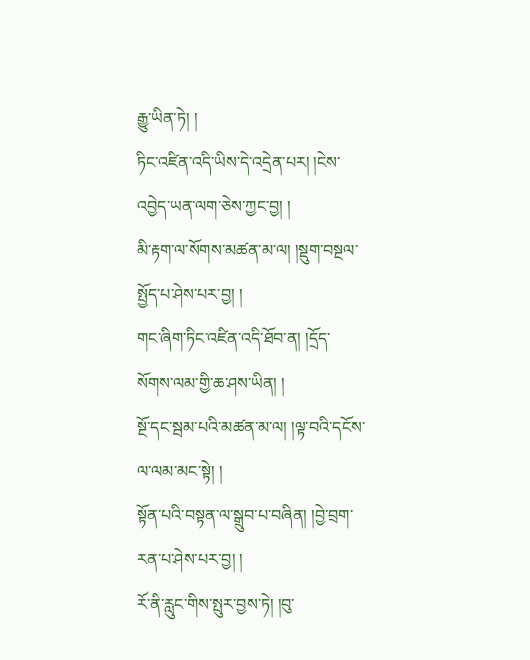རྒྱུ་ཡིན་ཏེ། །
ཏིང་འཛིན་འདི་ཡིས་དེ་འདྲེན་པར། །ངེས་འབྱེད་ཡན་ལག་ཅེས་ཀྱང་བྱ། །
མི་རྟག་ལ་སོགས་མཚན་མ་ལ། །སྡུག་བསྔལ་སྤྱོད་པ་ཤེས་པར་བྱ། །
གང་ཞིག་ཏིང་འཛིན་འདི་ཐོབ་ན། །དྲོད་སོགས་ལམ་གྱི་ཆ་ཤས་ཡིན། །
སྔོ་དང་སྦམ་པའི་མཚན་མ་ལ། །ལྟ་བའི་དངོས་ལ་ལམ་མང་སྟེ། །
སྟོན་པའི་བསྟན་ལ་སྒྲུབ་པ་བཞིན། །བྱེ་བྲག་རན་པ་ཤེས་པར་བྱ། །
རོ་ནི་རླུང་གིས་སྤུར་བྱས་ཏེ། །བུ་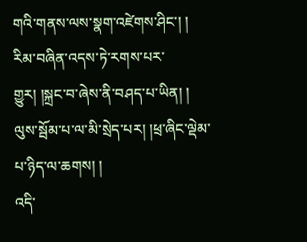གའི་གནས་ལས་སྣག་འཛེགས་ཤིང་། །
རིམ་བཞིན་འདས་ཏེ་རགས་པར་གྱུར། །སྐྲང་བ་ཞེས་ནི་བཤད་པ་ཡིན། །
ལུས་སྦོམ་པ་ལ་མི་སྲེད་པར། །ཕྲ་ཞིང་ལྡེམ་པ་ཉིད་ལ་ཆགས། །
འདི་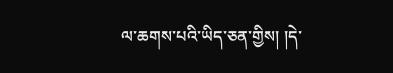ལ་ཆགས་པའི་ཡིད་ཅན་གྱིས། །དེ་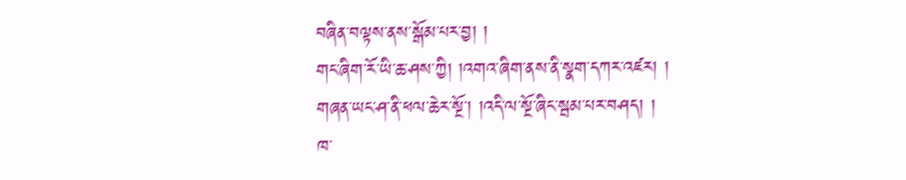བཞིན་བལྟས་ནས་སྒོམ་པར་བྱ། །
གང་ཞིག་རོ་ཡི་ཆ་ཤས་ཀྱི། །འགའ་ཞིག་ནས་ནི་སྣག་དཀར་འཛར། །
གཞན་ཡང་ཤ་ནི་ཕལ་ཆེར་སྔོ་། །འདི་ལ་སྔོ་ཞིང་སྦམ་པར་བཤད། །
ཁ་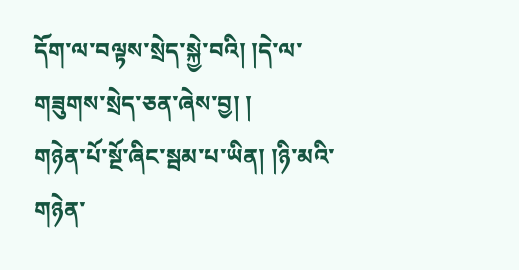དོག་ལ་བལྟས་སྲེད་སྐྱེ་བའི། །དེ་ལ་གཟུགས་སྲེད་ཅན་ཞེས་བྱ། །
གཉེན་པོ་སྔོ་ཞིང་སྦམ་པ་ཡིན། །ཉི་མའི་གཉེན་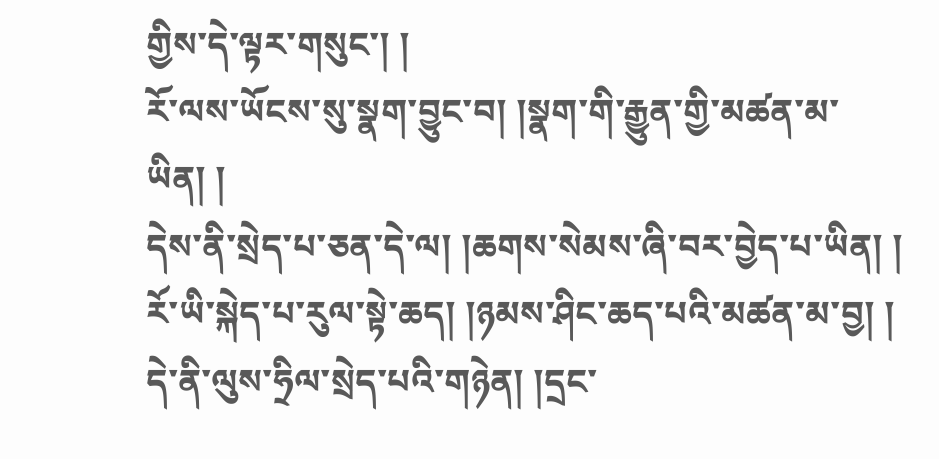གྱིས་དེ་ལྟར་གསུང་། །
རོ་ལས་ཡོངས་སུ་སྣག་བྱུང་བ། །སྣག་གི་རྒྱུན་གྱི་མཚན་མ་ཡིན། །
དེས་ནི་སྲེད་པ་ཅན་དེ་ལ། །ཆགས་སེམས་ཞི་བར་བྱེད་པ་ཡིན། །
རོ་ཡི་སྐེད་པ་རུལ་སྟེ་ཆད། །ཉམས་ཤིང་ཆད་པའི་མཚན་མ་བྱ། །
དེ་ནི་ལུས་ཧྲིལ་སྲེད་པའི་གཉེན། །དྲང་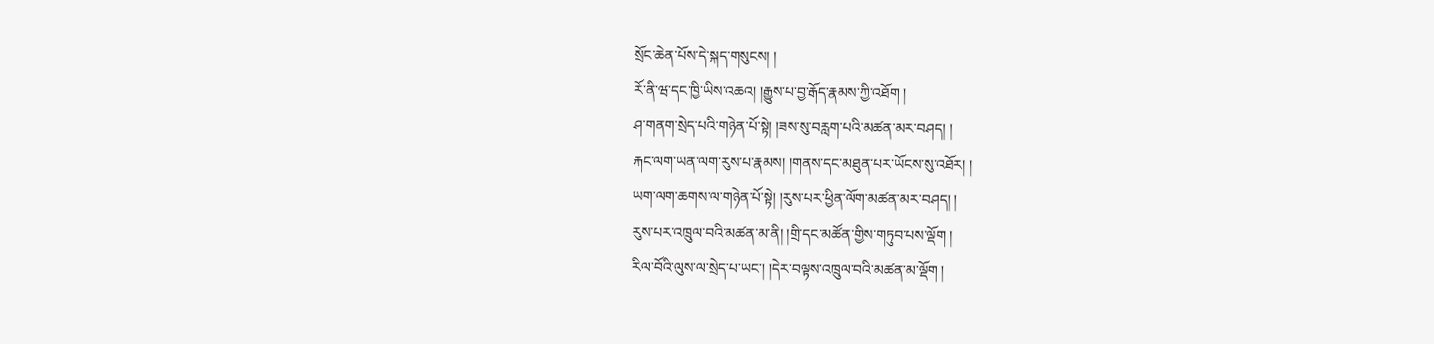སྲོང་ཆེན་པོས་དེ་སྐད་གསུངས། །
རོ་ནི་ཝ་དང་ཁྱི་ཡིས་འཆའ། །རྒྱུས་པ་བྱ་རྒོད་རྣམས་ཀྱི་འཐོག །
ཤ་གནག་སྲེད་པའི་གཉེན་པོ་སྟེ། །ཟས་སུ་བརླག་པའི་མཚན་མར་བཤད། །
རྐང་ལག་ཡན་ལག་རུས་པ་རྣམས། །གནས་དང་མཐུན་པར་ཡོངས་སུ་འཐོར། །
ཡག་ལག་ཆགས་ལ་གཉེན་པོ་སྟེ། །རུས་པར་ཕྱིན་ལོག་མཚན་མར་བཤད། །
རུས་པར་འཁྲུལ་བའི་མཚན་མ་ནི། །གྲི་དང་མཚོན་གྱིས་གཏུབ་པས་ལྡོག །
རིལ་བོའི་ལུས་ལ་སྲེད་པ་ཡང་། །དེར་བལྟས་འཁྲུལ་བའི་མཚན་མ་ལྡོག །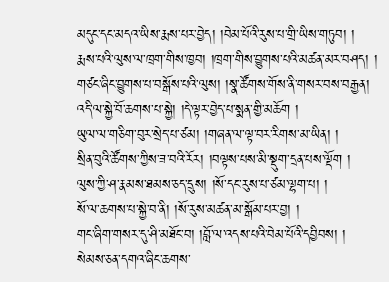མདུང་དང་མདའ་ཡིས་རྨས་པར་བྱེད། །བེམ་པོའི་རུས་པ་གྲི་ཡིས་གཏུབ། །
རྨས་པའི་ལུས་ལ་ཁྲག་གིས་ཁྱབ། །ཁྲག་གིས་བྱུགས་པའི་མཚན་མར་བཤད། །
གཙང་ཞིང་བྱུགས་པ་བསྒོས་པའི་ལུས། །སྣ་ཚོགས་གོས་ནི་གསར་བས་བརྒྱན།
འདི་ལ་སྐྱེ་བོ་ཆགས་པ་སྐྱེ། །དེ་ལྟར་བྱེད་པ་སྨན་གྱི་མཆོག །
ཡུལ་ལ་གཅིག་བུར་སྲེད་པ་ཙམ། །གཞན་ལ་ལྟ་བར་རིགས་མ་ཡིན། །
སྲིན་བུའི་ཚོགས་ཀྱིས་ཟ་བའི་རོར། །བལྟས་པས་མི་སྡུག་དྲན་པས་ལྡོག །
ལུས་ཀྱི་ཤ་རྣམས་ཐམས་ཅད་དྲུས། །སོ་དང་རུས་པ་ཙམ་ལྷག་པ། །
སོ་ལ་ཆགས་པ་སྐྱེ་བ་ནི། །སོ་རུས་མཚན་མ་སྒོམ་པར་བྱ། །
གང་ཞིག་གསར་དུ་ཤི་མཐོང་བ། །བློ་ལ་འདས་པའི་བེམ་པོའི་དབྱིབས། །
སེམས་ཅན་དགའ་ཞིང་ཆགས་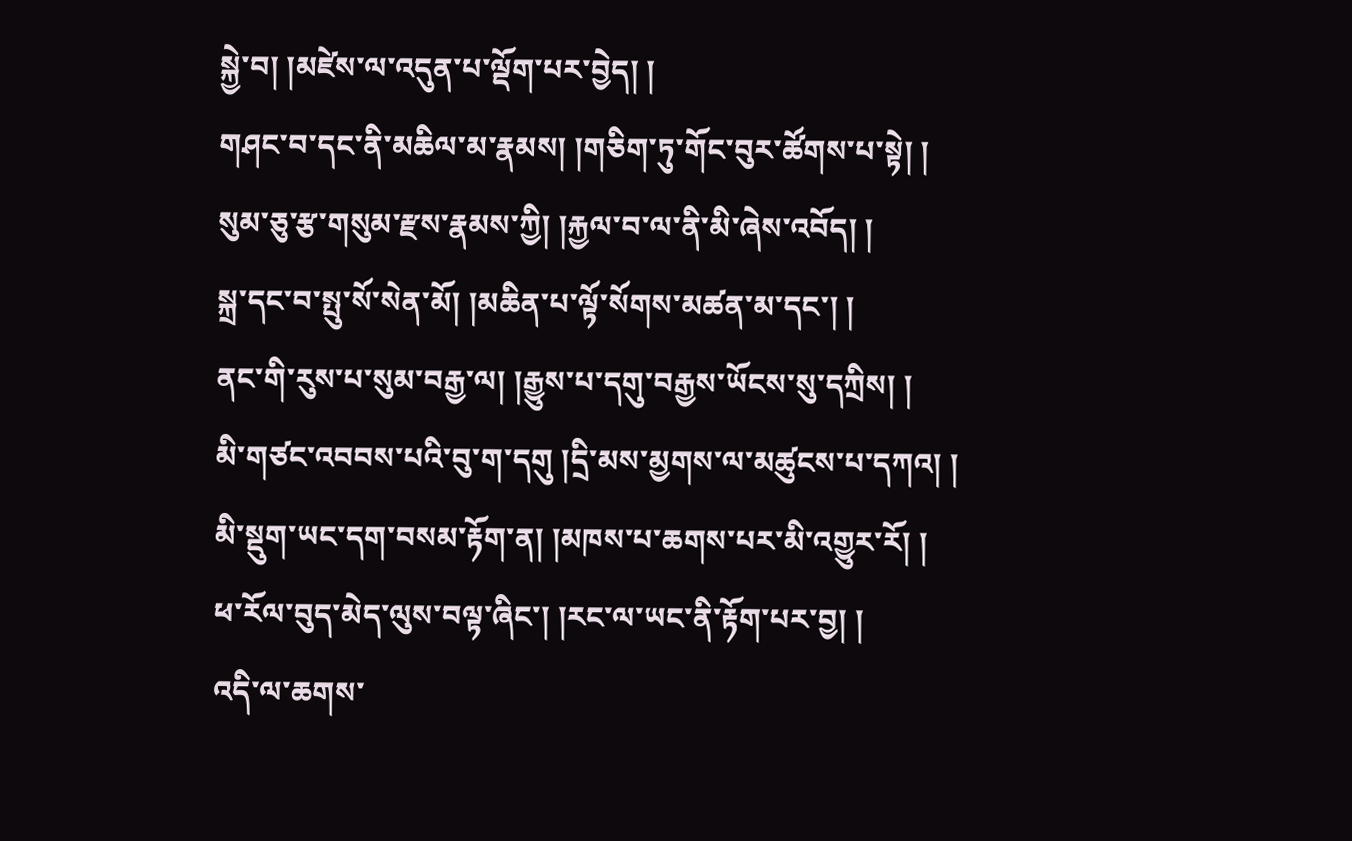སྐྱེ་བ། །མཛེས་ལ་འདུན་པ་ལྡོག་པར་བྱེད། །
གཤང་བ་དང་ནི་མཆིལ་མ་རྣམས། །གཅིག་ཏུ་གོང་བུར་ཚོགས་པ་སྟེ། །
སུམ་ཅུ་རྩ་གསུམ་རྫས་རྣམས་ཀྱི། །རྐྱལ་བ་ལ་ནི་མི་ཞེས་འབོད། །
སྐྲ་དང་བ་སྤུ་སོ་སེན་མོ། །མཆིན་པ་ལྟོ་སོགས་མཚན་མ་དང་། །
ནང་གི་རུས་པ་སུམ་བརྒྱ་ལ། །རྒྱུས་པ་དགུ་བརྒྱས་ཡོངས་སུ་དཀྲིས། །
མི་གཙང་འབབས་པའི་བུ་ག་དགུ །དྲི་མས་མྱགས་ལ་མཚུངས་པ་དཀའ། །
མི་སྡུག་ཡང་དག་བསམ་རྟོག་ན། །མཁས་པ་ཆགས་པར་མི་འགྱུར་རོ། །
ཕ་རོལ་བུད་མེད་ལུས་བལྟ་ཞིང་། །རང་ལ་ཡང་ནི་རྟོག་པར་བྱ། །
འདི་ལ་ཆགས་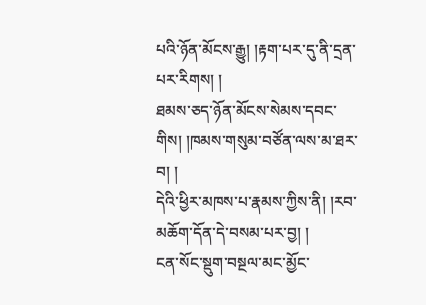པའི་ཉོན་མོངས་རྒྱུ། །རྟག་པར་དུ་ནི་དྲན་པར་རིགས། །
ཐམས་ཅད་ཉོན་མོངས་སེམས་དབང་གིས། །ཁམས་གསུམ་བཙོན་ལས་མ་ཐར་བ། །
དེའི་ཕྱིར་མཁས་པ་རྣམས་ཀྱིས་ནི། །རབ་མཆོག་དོན་དེ་བསམ་པར་བྱ། །
ངན་སོང་སྡུག་བསྔལ་མང་མྱོང་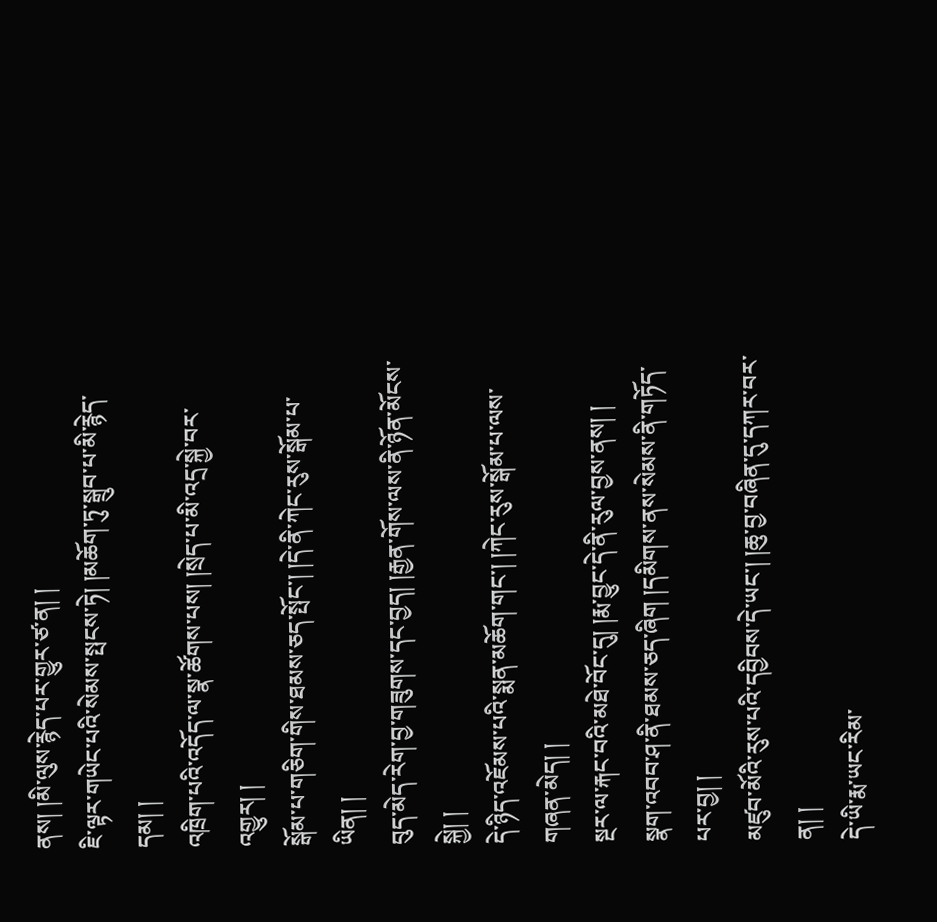ནས། །མི་ལུས་རྙེད་པར་གྱུར་ཙ་ན། །
ཇི་ལྟར་གཡེང་པའི་སེམས་སྤངས་ཏེ། །མཆོག་ཏུ་སྒྲུབ་པ་མི་རྙེད་དམ། །
འཁྲིག་པའི་འདོད་ལ་སྣ་ཚོགས་པས། །སྲེད་པ་མི་འདྲ་སྐྱེ་བར་འགྱུར། །
སྒོམ་པ་གཅིག་གིས་ཐམས་ཅད་སྤོང་། །དེ་ནི་ཀེང་རུས་སྒོམ་པ་ཡིན། །
བུད་མེད་རེག་བྱ་གཟུགས་དང་བྱད། །རྒྱན་གོས་ལས་ནི་ཉོན་མོངས་སྐྱེ། །
དེ་ཉིད་འཇོམས་པའི་སྨན་མཆོག་གང་། །ཀེང་རུས་སྒོམ་པ་ལས་གཞན་མེད། །
སྔར་ལ་རྐང་བའི་མཐེ་བོང་དུ། །རྨ་བྱུང་དེ་ནི་རུལ་བྱས་ནས། །
སྣག་འབབ་ཤ་ནི་ཐམས་ཅད་ཞིག །དམིགས་ནས་སེམས་ནི་གཏོད་པར་བྱ། །
མཛུབ་མོའི་རུས་པའི་དབྱིབས་དེ་ཡང་། །ཆུ་བྱ་བཞིན་དུ་དཀར་བར་ན། །
དེ་ཡི་རྨ་ཡང་རིམ་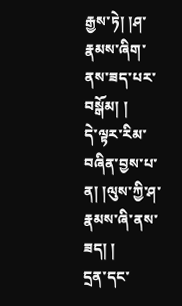རྒྱས་ཏེ། །ཤ་རྣམས་ཞིག་ནས་ཟད་པར་བསྒོམ། །
དེ་ལྟར་རིམ་བཞིན་བྱས་པ་ན། །ལུས་ཀྱི་ཤ་རྣམས་ཞི་ནས་ཟད། །
དྲན་དང་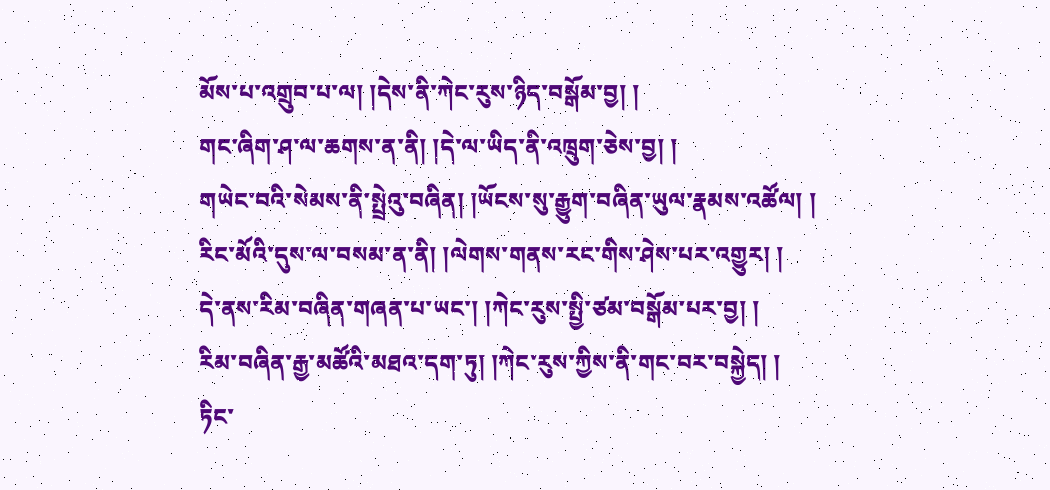མོས་པ་འགྲུབ་པ་ལ། །དེས་ནི་ཀེང་རུས་ཉིད་བསྒོམ་བྱ། །
གང་ཞིག་ཤ་ལ་ཆགས་ན་ནི། །དེ་ལ་ཡིད་ནི་འཁྲུག་ཅེས་བྱ། །
གཡེང་བའི་སེམས་ནི་སྤྲེའུ་བཞིན། །ཡོངས་སུ་རྒྱུག་བཞིན་ཡུལ་རྣམས་འཚོལ། །
རིང་མོའི་དུས་ལ་བསམ་ན་ནི། །ལེགས་གནས་རང་གིས་ཤེས་པར་འགྱུར། །
དེ་ནས་རིམ་བཞིན་གཞན་པ་ཡང་། །ཀེང་རུས་སྤྱི་ཙམ་བསྒོམ་པར་བྱ། །
རིམ་བཞིན་རྒྱ་མཚོའི་མཐའ་དག་ཏུ། །ཀེང་རུས་ཀྱིས་ནི་གང་བར་བསྐྱེད། །
ཏིང་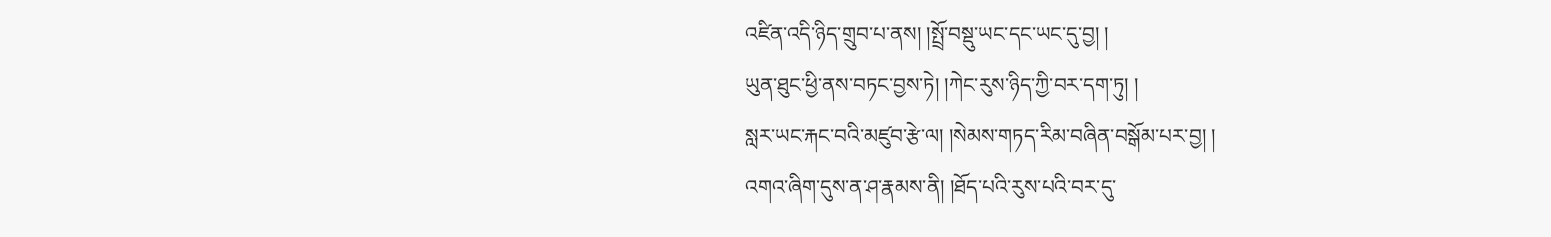འཛིན་འདི་ཉིད་གྲུབ་པ་ནས། །སྤྲོ་བསྡུ་ཡང་དང་ཡང་དུ་བྱ། །
ཡུན་ཐུང་ཕྱི་ནས་བཏང་བྱས་ཏེ། །ཀེང་རུས་ཉིད་ཀྱི་བར་དག་ཏུ། །
སླར་ཡང་རྐང་བའི་མཛུབ་རྩེ་ལ། །སེམས་གཏད་རིམ་བཞིན་བསྒོམ་པར་བྱ། །
འགའ་ཞིག་དུས་ན་ཤ་རྣམས་ནི། །ཐོད་པའི་རུས་པའི་བར་དུ་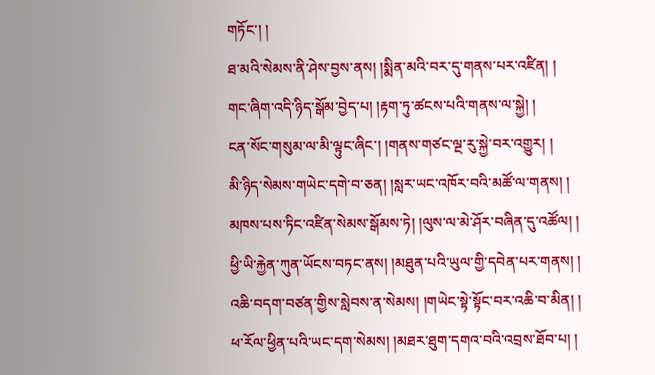གཏོང་། །
ཐ་མའི་སེམས་ནི་ཤེས་བྱས་ནས། །སྨིན་མའི་བར་དུ་གནས་པར་འཛིན། །
གང་ཞིག་འདི་ཉིད་སྒོམ་བྱེད་པ། །རྟག་ཏུ་ཚངས་པའི་གནས་ལ་སྐྱེ། །
ངན་སོང་གསུམ་ལ་མི་ལྟུང་ཞིང་། །གནས་གཙང་ལྔ་རུ་སྐྱེ་བར་འགྱུར། །
མི་ཉིད་སེམས་གཡེང་དགེ་བ་ཅན། །སླར་ཡང་འཁོར་བའི་མཚོ་ལ་གནས། །
མཁས་པས་ཏིང་འཛིན་སེམས་སྒོམས་ཏེ། །ལུས་ལ་མེ་ཤོར་བཞིན་དུ་འཚོལ། །
ཕྱི་ཡི་རྐྱེན་ཀུན་ཡོངས་བཏང་ནས། །མཐུན་པའི་ཡུལ་གྱི་དབེན་པར་གནས། །
འཆི་བདག་བཙན་གྱིས་སླེབས་ན་སེམས། །གཡེང་སྟེ་སྟོང་བར་འཆི་བ་མིན། །
ཕ་རོལ་ཕྱིན་པའི་ཡང་དག་སེམས། །མཐར་ཐུག་དགའ་བའི་འབྲས་ཐོབ་པ། །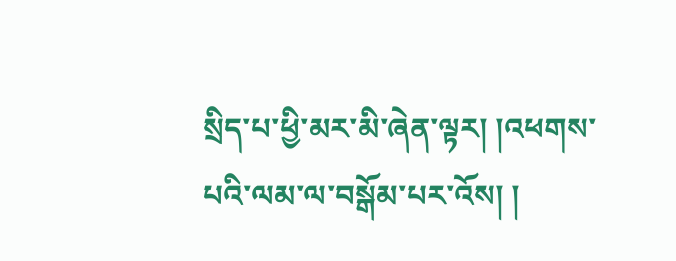སྲིད་པ་ཕྱི་མར་མི་ཞེན་ལྟར། །འཕགས་པའི་ལམ་ལ་བསྒོམ་པར་འོས། །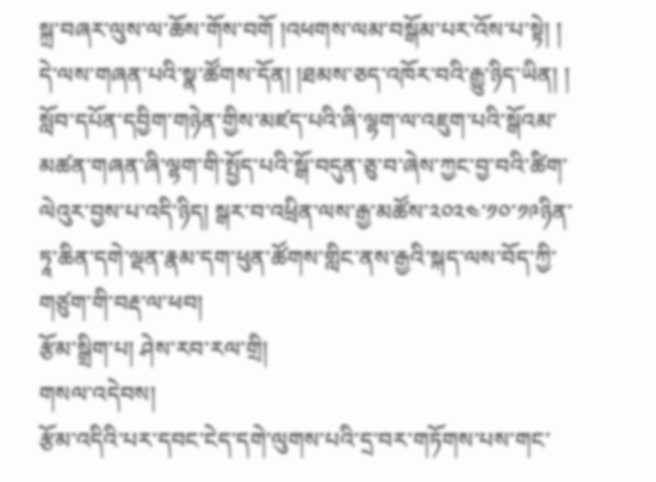སྐྲ་བཞར་ལུས་ལ་ཆོས་གོས་བགོ །འཕགས་ལམ་བསྒོམ་པར་འོས་པ་སྟེ། །
དེ་ལས་གཞན་པའི་སྣ་ཚོགས་དོན། །ཐམས་ཅད་འཁོར་བའི་རྒྱུ་ཉིད་ཡིན། །
སློབ་དཔོན་དབྱིག་གཉེན་གྱིས་མཛད་པའི་ཞི་ལྷག་ལ་འཇུག་པའི་སྒོའམ་མཚན་གཞན་ཞི་ལྷག་གི་སྤྱོད་པའི་སྒོ་བདུན་ཅུ་བ་ཞེས་ཀྱང་བྱ་བའི་ཚིག་ལེའུར་བྱས་པ་འདི་ཉིད། སྒར་བ་འཕྲིན་ལས་རྒྱ་མཚོས་༢༠༢༤་༡༠་༡༩ཉིན་ཏཱ་ཆིན་དགེ་ལྡན་རྣམ་དག་ཕུན་ཚོགས་གླིང་ནས་རྒྱའི་སྐད་ལས་བོད་ཀྱི་གཙུག་གི་བརྡ་ལ་ཕབ།
རྩོམ་སྒྲིག་པ། ཤེས་རབ་རལ་གྲི།
གསལ་འདེབས།
རྩོམ་འདིའི་པར་དབང་ངེད་དགེ་ལུགས་པའི་དྲ་བར་གཏོགས་པས་གང་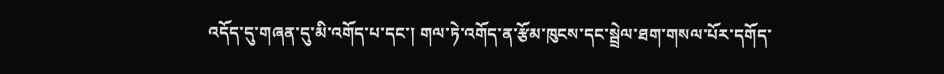འདོད་དུ་གཞན་དུ་མི་འགོད་པ་དང་། གལ་ཏེ་འགོད་ན་རྩོམ་ཁུངས་དང་སྦྲེལ་ཐག་གསལ་པོར་དགོད་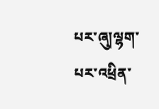པར་ཞུ།ལྷག་པར་འཕྲིན་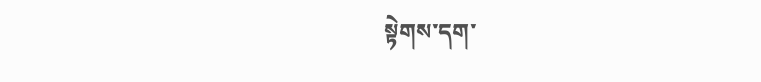སྟེགས་དག་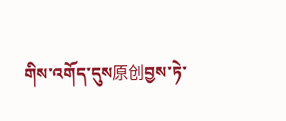གིས་འགོད་དུས原创བྱས་ཏེ་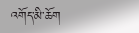འགོད་མི་ཆོག